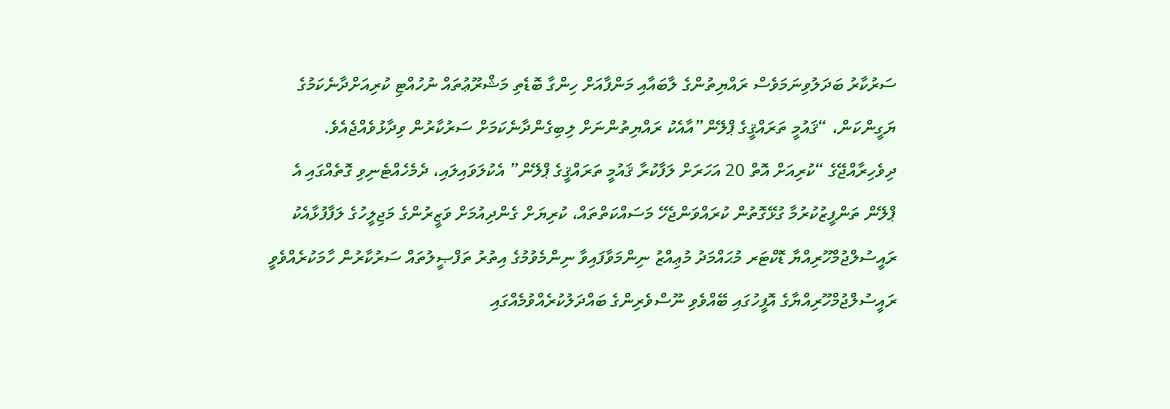ސަރުކާރު ބަދަލުވިނަމަވެސް ރައްޔިތުންގެ ލާބައާއި މަންފާއަށް ހިންގާ ބޮޑެތި މަޝްރޫޢުތައް ނުހުއްޓި ކުރިއަށްދާނެކަމުގެ ޔަގީންކަން، “ޤައުމީ ތަރައްޤީގެ ޕްލޭން”އާއެކު ރައްޔިތުންނަށް ލިބިގެންދާނެކަމަށް ސަރުކާރުން ވިދާޅުވެއްޖެއެވެ.
ދިވެހިރާއްޖޭގެ “ކުރިއަށް އޮތް 20 އަހަރަށް ލަފާކުރާ ޤައުމީ ތަރައްޤީގެ ޕްލޭން” އެކުލަވައިލައި، ދެމެހެއްޓެނިވި ގޮތެއްގައި އެ ޕްލޭން ތަންފީޒުކުރުމާ ގުޅޭގޮތުން ކުރައްވަންޖެހޭ މަސައްކަތްތައް، ކުރިޔަށް ގެންދިއުމަށް ވަޒީރުންގެ މަޖިލީހުގެ ލަފާފުޅާއެކު ރައީސުލްޖުމްހޫރިއްޔާ ޑޮކްޓަރ މުޙައްމަދު މުޢިއްޒު ނިންމަވާފައިވާ ނިންމެވުމުގެ އިތުރު ތަފްޞީލުތައް ސަރުކާރުން ހާމަކުރެއްވެވީ ރައީސުލްޖުމްހޫރިއްޔާގެ އޮފީހުގައި ބޭއްވެވި ނޫސްވެރިންގެ ބައްދަލުކުރެއްވުމެއްގައި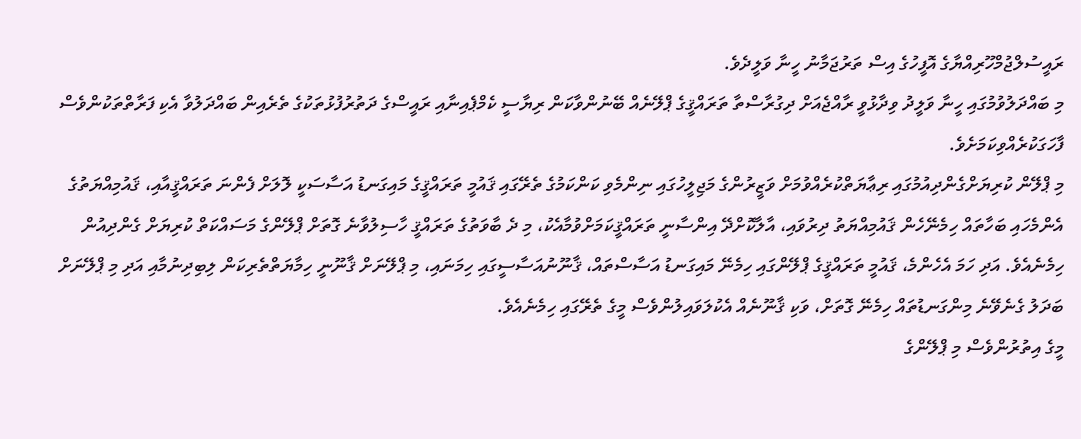ރައީސުލްޖުމްހޫރިއްޔާގެ އޮފީހުގެ އިސް ތަރުޖަމާނު ހީނާ ވަލީދެވެ.
މި ބައްދަލުވުމުގައި ހީނާ ވަލީދު ވިދާޅުވީ ރާއްޖެއަށް ދިގުރާސްތާ ތަރައްޤީގެ ޕްލޭނެއް ބޭނުންވާކަން ރިޔާސީ ކެމްޕެއިނާއި ރައީސްގެ ދަތުރުފުޅުތަކުގެ ތެރެއިން ބައްދަލުވާ އެކި ފަރާތްތަކުންވެސް ފާހަގަކުރެއްވިކަމަށެވެ.
މި ޕްލޭން ކުރިޔަށްގެންދިއުމުގައި ރިޢާޔަތްކުރެއްވުމަށް ވަޒީރުންގެ މަޖިލީހުގައި ނިންމެވި ކަންކަމުގެ ތެރޭގައި ޤައުމީ ތަރައްޤީގެ މައިގަނޑު އަސާސަކީ ލޮލަށް ފެންނަ ތަރައްޤީއާއި، ޤައުމިއްޔަތުގެ އެންމެހައި ބަހާތައް ހިމެނޭހެން ޤައުމިއްޔަތު ދިރުވައި، އާލާކޮށްދޭ އިންސާނީ ތަރައްޤީކަމަށްވުމާއެކު، މި ދެ ބާވަތުގެ ތަރައްޤީ ހާސިލުވާނެ ގޮތަށް ޕްލޭންގެ މަސައްކަތް ކުރިޔަށް ގެންދިއުން ހިމެނެއެވެ. އަދި ހަމަ އެހެންމެ، ޤައުމީ ތަރައްޤީގެ ޕްލޭންގައި ހިމެނޭ މައިގަނޑު އަސާސްތައް، ޤާނޫނުއަސާސީގައި ހިމަނައި، މި ޕްލޭނަށް ޤާނޫނީ ހިމާޔަތްތެރިކަން ލިބިދިނުމާއި އަދި މި ޕްލޭނަށް ބަދަލު ގެނެވޭނެ މިންގަނޑުތައް ހިމެނޭ ގޮތަށް، ވަކި ޤާނޫނެއް އެކުލަވައިލުންވެސް މީގެ ތެރޭގައި ހިމެނެއެވެ.
މީގެ އިތުރުންވެސް މި ޕްލޭންގެ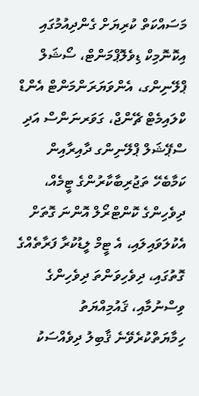މަސައްކަތް ކުރިޔަށް ގެންދިއުމުގައި އިކޮނޮމިކް ޑިވެލޮޕްމަންޓް، ސޯޝަލް ޕްލޭނިންގ، އެންވަޔަރަންމަންޓް އެންޑް ކްލައިމެޓް ޗޭންޖް، ގަވަރނަންސް އަދި ސްޕޭޝަލް ޕްލޭނިންގ ދާއިރާއިން ކަމާބެހޭ ތަޖުރިބާކާރުންގެ ޓީމެއް، ދިވެހިންގެ ކޮންޓްރޯލް އޮންނަ ގޮތަށް އެކުލަވައިލައި، އެ ޓީމް ލީޑުކުރާ ފަރާތެއްގެ ގޮތުގައި، ދިވެހިވަންތަ ދިވެހިންގެ ވިސްނުމާއި، ޤައުމިއްޔަތު ހިމާޔަތްކުރެވޭނެ ޤާބިލު ދިވެއްސަކު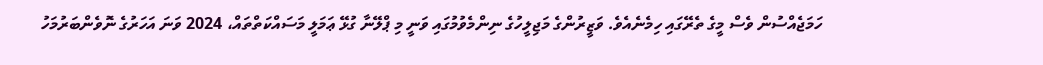ހަމަޖެއްސުން ވެސް މީގެ ތެރޭގައި ހިމެނެއެވެ. ވަޒީރުންގެ މަޖިލީހުގެ ނިންމެވުމުގައި ވަނީ މި ޕްލޭނާ ގުޅޭ ޢަމަލީ މަސައްކަތްތައް، 2024 ވަނަ އަހަރުގެ ނޮވެންބަރުމަހު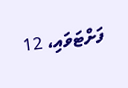ފަށްޓަވައި، 12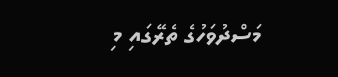މަސްދުވަހުގެ ތެރޭގައި މި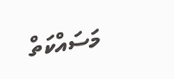މަސައްކަތް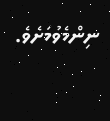ނިންމެވުމަށެވެ.